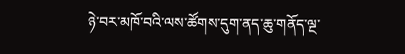ཉེ་བར་མཁོ་བའི་ལས་ཚོགས་དུག་ནད་ཆུ་གནོད་ལྔ་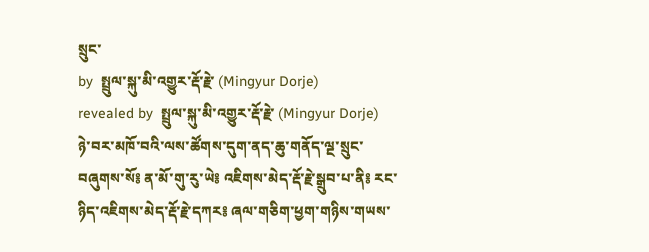སྲུང་
by  སྤྲུལ་སྐུ་མི་འགྱུར་རྡོ་རྗེ་ (Mingyur Dorje)
revealed by  སྤྲུལ་སྐུ་མི་འགྱུར་རྡོ་རྗེ་ (Mingyur Dorje)
ཉེ་བར་མཁོ་བའི་ལས་ཚོགས་དུག་ནད་ཆུ་གནོད་ལྔ་སྲུང་བཞུགས་སོ༔ ན་མོ་གུ་རུ་ཡེ༔ འཇིགས་མེད་རྡོ་རྗེ་སྒྲུབ་པ་ནི༔ རང་ཉིད་འཇིགས་མེད་རྡོ་རྗེ་དཀར༔ ཞལ་གཅིག་ཕྱག་གཉིས་གཡས་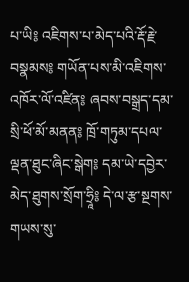པ་ཡི༔ འཇིགས་པ་མེད་པའི་རྡོ་རྗེ་བསྣམས༔ གཡོན་པས་མི་འཇིགས་འཁོར་ལོ་འཛིན༔ ཞབས་བསྒྲད་དམ་སྲི་ཕོ་མོ་མནན༔ ཁྲོ་གཏུམ་དཔལ་ལྡན་ཐུང་ཞིང་སྒེག༔ དམ་ཡེ་དབྱེར་མེད་ཐུགས་སྲོག་ཧྲཱི༔ དེ་ལ་རྩ་སྔགས་གཡས་སུ་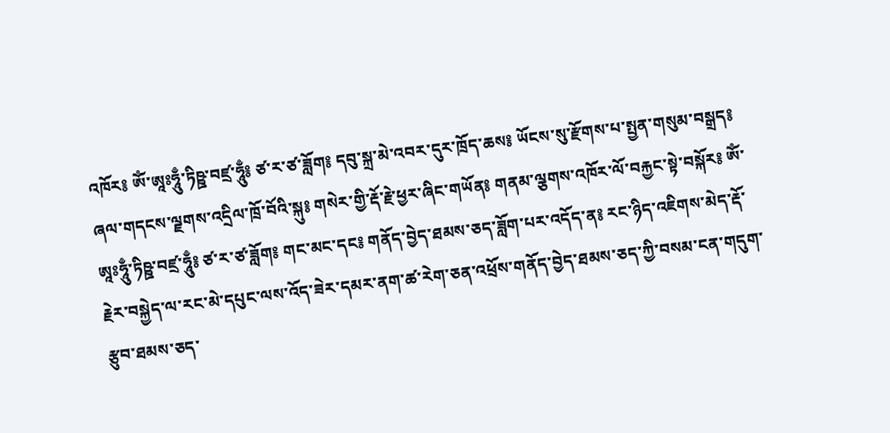འཁོར༔ ཨོཾ་ཨཱཿཧཱུྃ་ཏིཥྛ་བཛྲ་ཧཱུྃ༔ ཙ་ར་ཙ་ཟློག༔ དབུ་སྐྲ་མེ་འབར་དུར་ཁྲོད་ཆས༔ ཡོངས་སུ་རྫོགས་པ་སྤྱན་གསུམ་བསྒྲད༔ ཞལ་གདངས་ལྗགས་འདྲིལ་ཁྲོ་བོའི་སྐུ༔ གསེར་གྱི་རྡོ་རྗེ་ཕྱར་ཞིང་གཡོན༔ གནམ་ལྕགས་འཁོར་ལོ་བརྐྱང་སྟེ་བསྐོར༔ ཨོཾ་ཨཱཿཧཱུྃ་ཏིཥྛ་བཛྲ་ཧཱུྃ༔ ཙ་ར་ཙ་ཟློག༔ གང་མང་དང༔ གནོད་བྱེད་ཐམས་ཅད་ཟློག་པར་འདོད་ན༔ རང་ཉིད་འཇིགས་མེད་རྡོ་རྗེར་བསྐྱེད་ལ་རང་མེ་དཔུང་ལས་འོད་ཟེར་དམར་ནག་ཚ་རེག་ཅན་འཕྲོས་གནོད་བྱེད་ཐམས་ཅད་ཀྱི་བསམ་ངན་གདུག་རྩུབ་ཐམས་ཅད་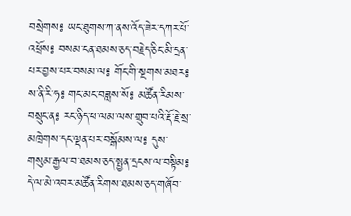བསྲེགས༔ ཡང་ཐུགས་ཀ་ནས་འོད་ཟེར་དཀར་པོ་འཕྲོས༔ བསམ་ངན་ཐམས་ཅད་བརྗེད་ཅིང་མི་དྲན་པར་བྱས་པར་བསམ་ལ༔ གོང་གི་སྔགས་མཐར༔ ས་ནི་རི་ཧ༔ གང་མང་བཟླས་སོ༔ མཚོན་རིམས་བསྲུང་ན༔ རང་ཉིད་ཕ་ལམ་ལས་གྲུབ་པའི་རྡོ་རྗེ་སྲ་མཁྲེགས་དང་ལྡན་པར་བསྒོམས་ལ༔ དུས་གསུམ་རྒྱལ་བ་ཐམས་ཅད་སྤྱན་དྲངས་ལ་བསྟིམ༔ དེ་ལ་མེ་འབར་མཚོན་རིགས་ཐམས་ཅད་གཞོབ་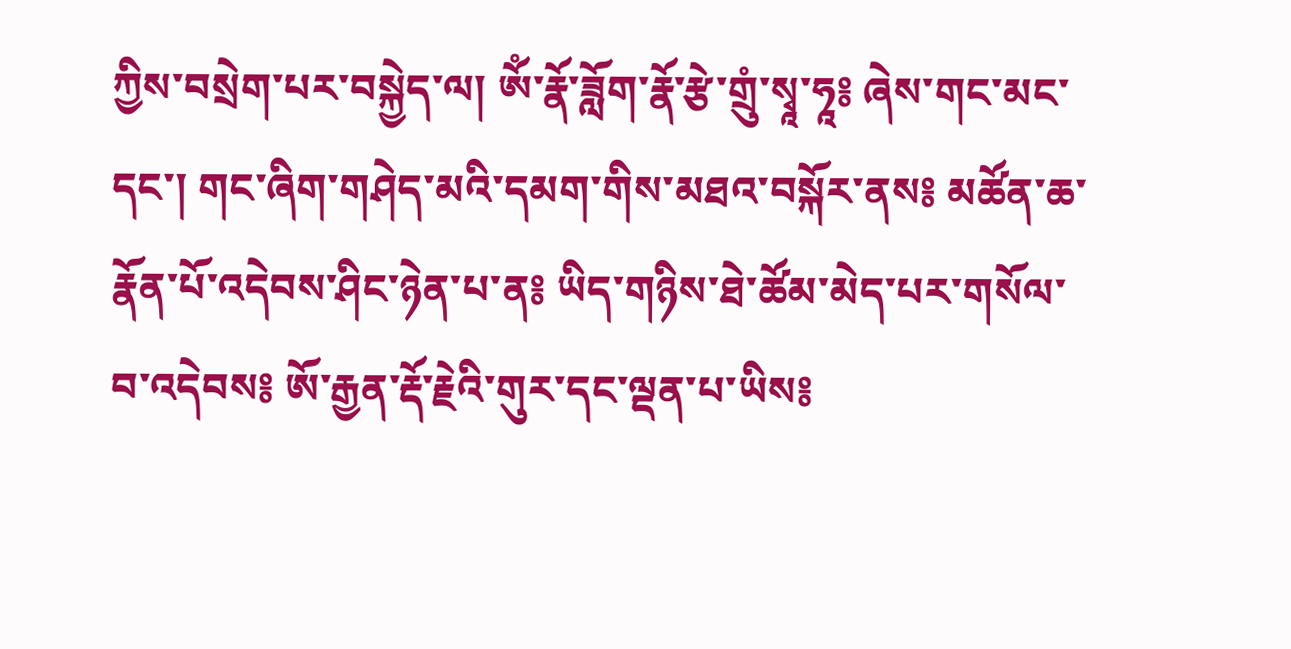ཀྱིས་བསྲེག་པར་བསྐྱེད་ལ། ཨོཾ་རྣོ་ཟློག་རྣོ་རྩེ་གྲུཾ་སྭཱ་ཧཱ༔ ཞེས་གང་མང་དང་། གང་ཞིག་གཤེད་མའི་དམག་གིས་མཐའ་བསྐོར་ནས༔ མཚོན་ཆ་རྣོན་པོ་འདེབས་ཤིང་ཉེན་པ་ན༔ ཡིད་གཉིས་ཐེ་ཚོམ་མེད་པར་གསོལ་བ་འདེབས༔ ཨོ་རྒྱན་རྡོ་རྗེའི་གུར་དང་ལྡན་པ་ཡིས༔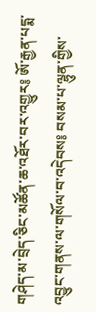གཤེད་མ་བྲེད་ཅིང་མཚོན་ཆ་འཐོར་བར་འགྱུར༔ ཨོ་རྒྱན་པདྨ་འབྱུང་གནས་ལ་གསོལ་བ་འདེབས༔ བསམ་པ་ལྷུན་གྱིས་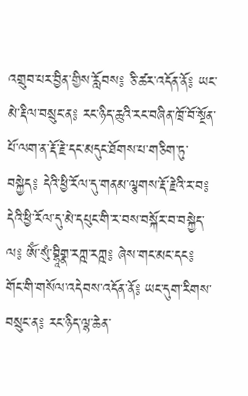འགྲུབ་པར་བྱིན་གྱིས་རློབས༔ ཅི་ཚར་འདོན་ནོ༔ ཡང་མེ་རྡིལ་བསྲུང་ན༔ རང་ཉིད་ཆུའི་རང་བཞིན་ཁྲོ་བོ་སྔོན་པོ་ལག་ན་རྡོ་རྗེ་དང་མདུང་ཐོགས་པ་གཅིག་ཏུ་བསྐྱེད༔ དེའི་ཕྱི་རོལ་དུ་གནམ་ལྕགས་རྡོ་རྗེའི་ར་བ༔ དེའི་ཕྱི་རོལ་དུ་མེ་དཔུང་གི་ར་བས་བསྐོར་བ་བསྐྱེད་ལ༔ ཨོཾ་སུཾ་བྷཱིགྣ་རཀྵ་རཀྵ༔ ཞེས་གང་མང་དང༔ གོང་གི་གསོལ་འདེབས་འདོན་ནོ༔ ཡང་དུག་རིགས་བསྲུང་ན༔ རང་ཉིད་ལྷ་ཆེན་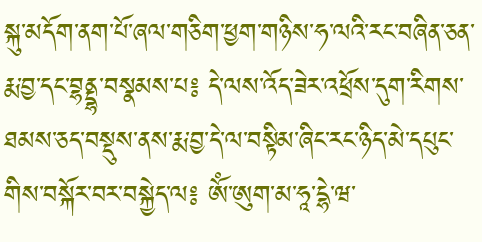སྐུ་མདོག་ནག་པོ་ཞལ་གཅིག་ཕྱག་གཉིས་ཧ་ལའི་རང་བཞིན་ཅན་རྨ་བྱ་དང་བྷནྡྷ་བསྣམས་པ༔ དེ་ལས་འོད་ཟེར་འཕྲོས་དུག་རིགས་ཐམས་ཅད་བསྡུས་ནས་རྨ་བྱ་དེ་ལ་བསྟིམ་ཞིང་རང་ཉིད་མེ་དཔུང་གིས་བསྐོར་བར་བསྐྱེད་ལ༔ ཨོཾ་ཨུག་མ་ཧཱ་དྷེ་ཝ་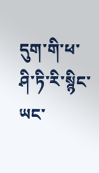དུག་གི་ཕ་ཤི་ཏི་རི་སྙིང་ཡང་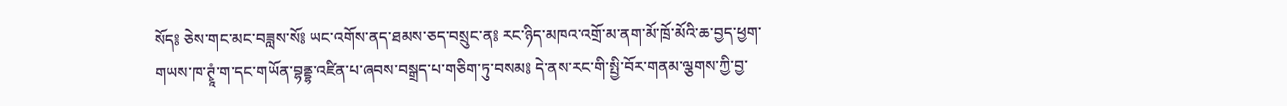སོད༔ ཅེས་གང་མང་བཟླས་སོ༔ ཡང་འགོས་ནད་ཐམས་ཅད་བསྲུང་ན༔ རང་ཉིད་མཁའ་འགྲོ་མ་ནག་མོ་ཁྲོ་མོའི་ཆ་བྱད་ཕྱག་གཡས་ཁ་ཊྭཱཾ་ག་དང་གཡོན་བྷནྡྷ་འཛིན་པ་ཞབས་བསྒྲད་པ་གཅིག་ཏུ་བསམ༔ དེ་ནས་རང་གི་སྤྱི་བོར་གནམ་ལྕགས་ཀྱི་བྱ་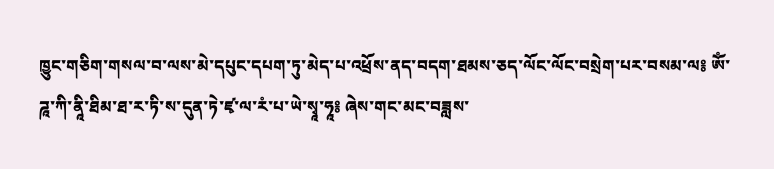ཁྱུང་གཅིག་གསལ་བ་ལས་མེ་དཔུང་དཔག་ཏུ་མེད་པ་འཕྲོས་ནད་བདག་ཐམས་ཅད་ལོང་ལོང་བསྲེག་པར་བསམ་ལ༔ ཨོཾ་ཌཱ་ཀི་ནཱི་ཐིམ་ཐ་ར་ཏི་ས་དུན་ཏེ་ཛྭ་ལ་རཾ་པ་ཡེ་སྭཱ་ཧཱ༔ ཞེས་གང་མང་བཟླས་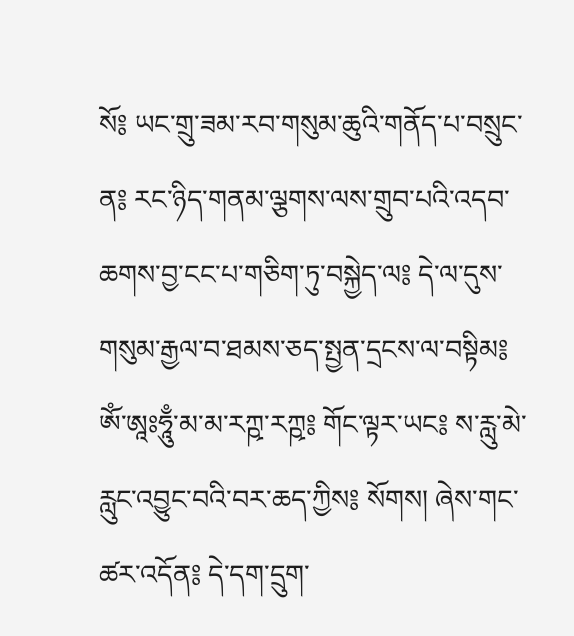སོ༔ ཡང་གྲུ་ཟམ་རབ་གསུམ་ཆུའི་གནོད་པ་བསྲུང་ན༔ རང་ཉིད་གནམ་ལྕགས་ལས་གྲུབ་པའི་འདབ་ཆགས་བྱ་ངང་པ་གཅིག་ཏུ་བསྐྱེད་ལ༔ དེ་ལ་དུས་གསུམ་རྒྱལ་བ་ཐམས་ཅད་སྤྱན་དྲངས་ལ་བསྟིམ༔ ཨོཾ་ཨཱཿཧཱུྃ་མ་མ་རཀྵ་རཀྵ༔ གོང་ལྟར་ཡང༔ ས་རླུ་མེ་རླུང་འབྱུང་བའི་བར་ཆད་ཀྱིས༔ སོགས། ཞེས་གང་ཚར་འདོན༔ དེ་དག་དྲུག་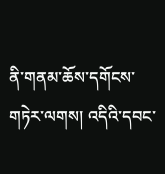ནི་གནམ་ཆོས་དགོངས་གཏེར་ལགས། འདིའི་དབང་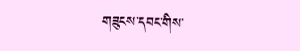གཟུངས་དབང་གིས་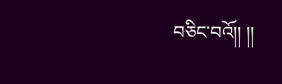བཅིང་བའོ།། །།